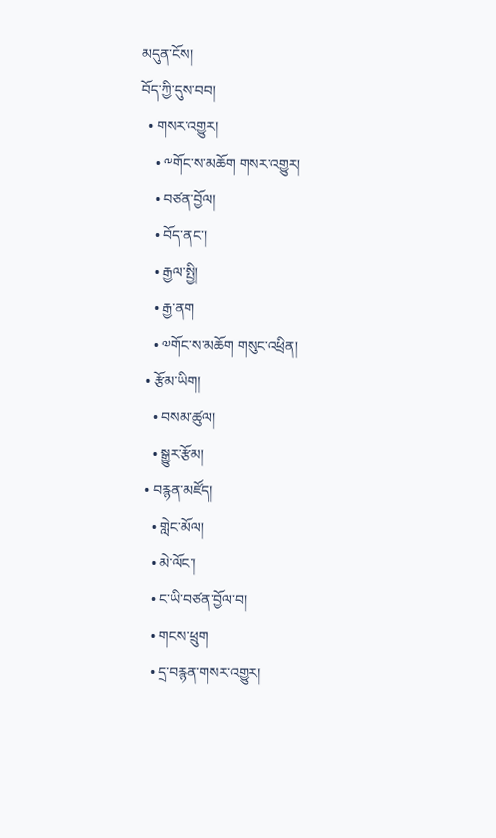མདུན་ངོས།
བོད་ཀྱི་དུས་བབ།
  • གསར་འགྱུར།
    • ༸གོང་ས་མཆོག གསར་འགྱུར།
    • བཙན་བྱོལ།
    • བོད་ནང་།
    • རྒྱལ་སྤྱི།
    • རྒྱ་ནག
    • ༧གོང་ས་མཆོག གསུང་འཕྲིན།
  • རྩོམ་ཡིག།
    • བསམ་ཚུལ།
    • སྒྱུར་རྩོམ།
  • བརྙན་མཛོད།
    • གླེང་མོལ།
    • མེ་ལོང་།
    • ང་ཡི་བཙན་བྱོལ་བ།
    • གངས་ཕྲུག
    • དྲ་བརྙན་གསར་འགྱུར།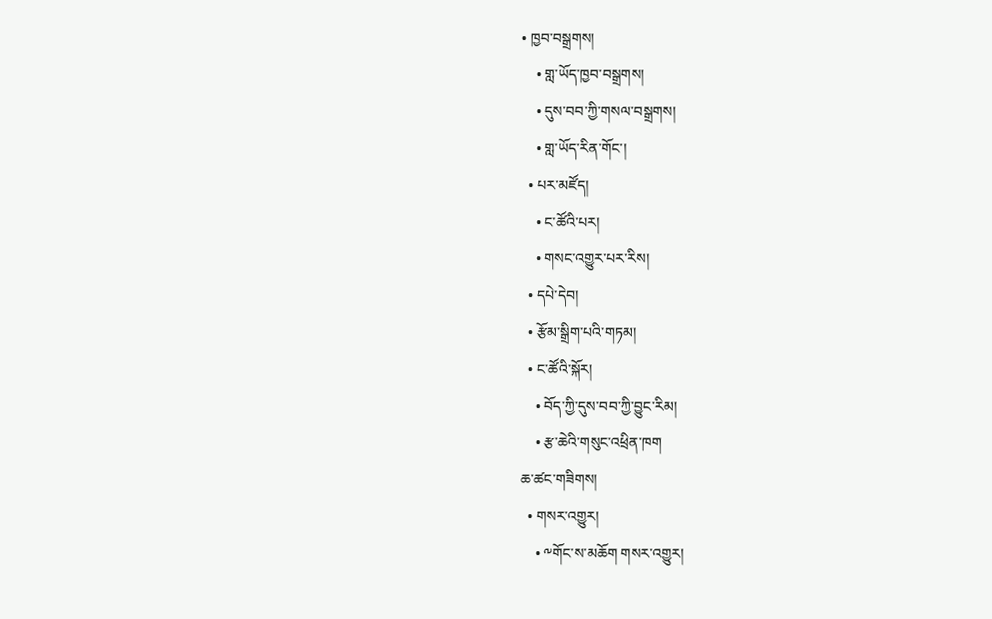• ཁྱབ་བསྒྲགས།
    • གླ་ཡོད་ཁྱབ་བསྒྲགས།
    • དུས་བབ་ཀྱི་གསལ་བསྒྲགས།
    • གླ་ཡོད་རིན་གོང་།
  • པར་མཛོད།
    • ང་ཚོའི་པར།
    • གསང་འགྱུར་པར་རིས།
  • དཔེ་དེབ།
  • རྩོམ་སྒྲིག་པའི་གཏམ།
  • ང་ཚོའི་སྐོར།
    • བོད་ཀྱི་དུས་བབ་ཀྱི་བྱུང་རིམ།
    • རྩ་ཆེའི་གསུང་འཕྲིན་ཁག
ཆ་ཚང་གཟིགས།
  • གསར་འགྱུར།
    • ༸གོང་ས་མཆོག གསར་འགྱུར།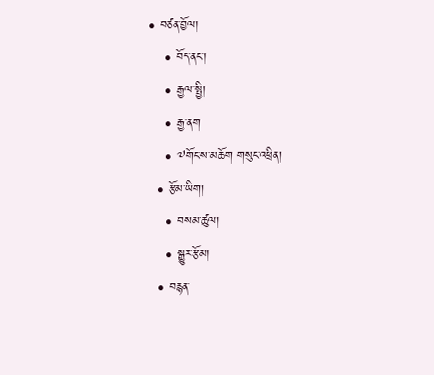• བཙན་བྱོལ།
    • བོད་ནང་།
    • རྒྱལ་སྤྱི།
    • རྒྱ་ནག
    • ༧གོང་ས་མཆོག གསུང་འཕྲིན།
  • རྩོམ་ཡིག།
    • བསམ་ཚུལ།
    • སྒྱུར་རྩོམ།
  • བརྙན་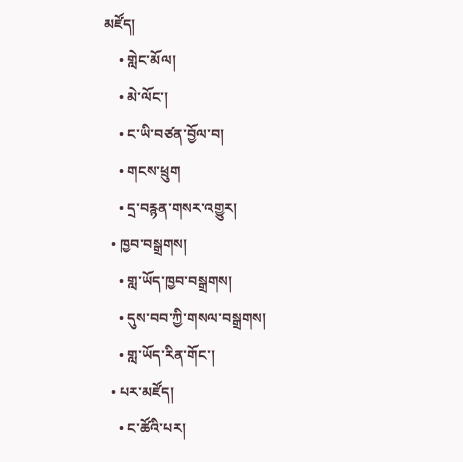མཛོད།
    • གླེང་མོལ།
    • མེ་ལོང་།
    • ང་ཡི་བཙན་བྱོལ་བ།
    • གངས་ཕྲུག
    • དྲ་བརྙན་གསར་འགྱུར།
  • ཁྱབ་བསྒྲགས།
    • གླ་ཡོད་ཁྱབ་བསྒྲགས།
    • དུས་བབ་ཀྱི་གསལ་བསྒྲགས།
    • གླ་ཡོད་རིན་གོང་།
  • པར་མཛོད།
    • ང་ཚོའི་པར།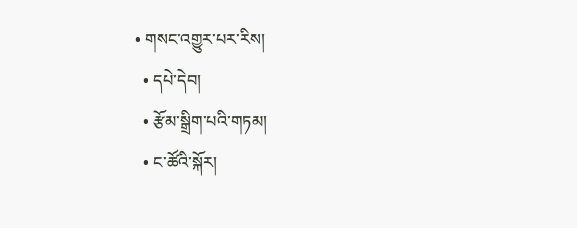• གསང་འགྱུར་པར་རིས།
  • དཔེ་དེབ།
  • རྩོམ་སྒྲིག་པའི་གཏམ།
  • ང་ཚོའི་སྐོར།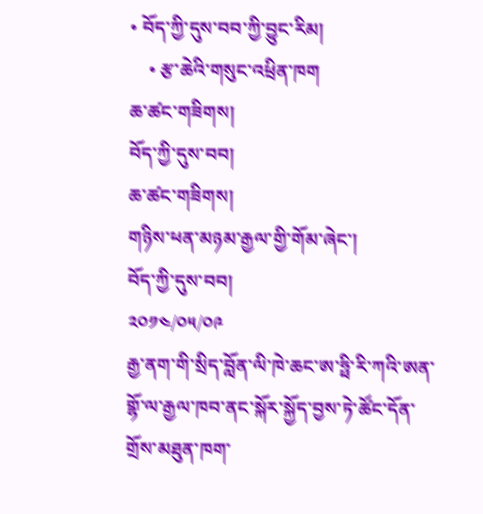• བོད་ཀྱི་དུས་བབ་ཀྱི་བྱུང་རིམ།
    • རྩ་ཆེའི་གསུང་འཕྲིན་ཁག
ཆ་ཚང་གཟིགས།
བོད་ཀྱི་དུས་བབ།
ཆ་ཚང་གཟིགས།
གཉིས་ཕན་མཉམ་རྒྱལ་གྱི་གོམ་ཞེང་།
བོད་ཀྱི་དུས་བབ།
༢༠༡༤/༠༥/༠༩
རྒྱ་ནག་གི་སྲིད་བློན་ལི་ཁེ་ཆང་ཨ་ཧྥི་རི་ཀའི་ཨན་གྷོ་ལ་རྒྱལ་ཁབ་ནང་སྐོར་སྐྱོད་བྱས་ཏེ་ཚོང་དོན་གྲོས་མཐུན་ཁག་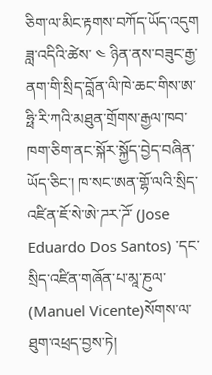ཅིག་ལ་མིང་རྟགས་བཀོད་ཡོད་འདུག
ཟླ་འདིའི་ཚེས་ ༤ ཉིན་ནས་བཟུང་རྒྱ་ནག་གི་སྲིད་བློན་ལི་ཁེ་ཆང་གིས་ཨ་ཧྥི་རི་ཀའི་མཐུན་གྲོགས་རྒྱལ་ཁབ་ཁག་ཅིག་ནང་སྐོར་སྐྱོད་བྱེད་བཞིན་ཡོད་ཅིང་། ཁ་སང་ཨན་གྷོ་ལའི་སྲིད་འཛིན་ཇོ་སེ་ཨེ་ཌར་ཌོ་ (Jose Eduardo Dos Santos) ་དང་སྲིད་འཛིན་གཞོན་པ་མཱ་ཎུལ་ (Manuel Vicente)སོགས་ལ་ཐུག་འཕྲད་བྱས་ཏེ།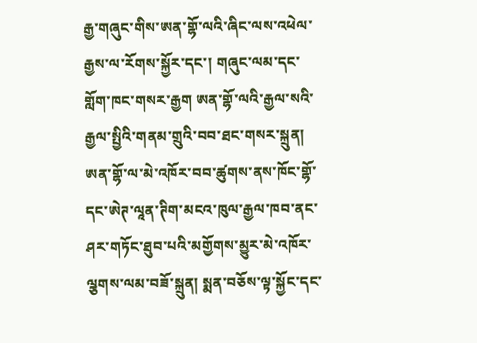རྒྱ་གཞུང་གིས་ཨན་གྷོ་ལའི་ཞིང་ལས་འཕེལ་རྒྱས་ལ་རོགས་སྐྱོར་དང་། གཞུང་ལམ་དང་གློག་ཁང་གསར་རྒྱག ཨན་གྷོ་ལའི་རྒྱལ་སའི་རྒྱལ་སྤྱིའི་གནམ་གྲུའི་བབ་ཐང་གསར་སྐྲུན། ཨན་གྷོ་ལ་མེ་འཁོར་བབ་ཚུགས་ནས་ཁོང་གྷོ་དང་ཨེཊ་ལཱན་ཊིག་མངའ་ཁུལ་རྒྱལ་ཁབ་ནང་ཤར་གཏོང་ཐུབ་པའི་མགྱོགས་མྱུར་མེ་འཁོར་ལྕགས་ལམ་བཟོ་སྐྲུན། སྨན་བཅོས་ལྟ་སྐྱོང་དང་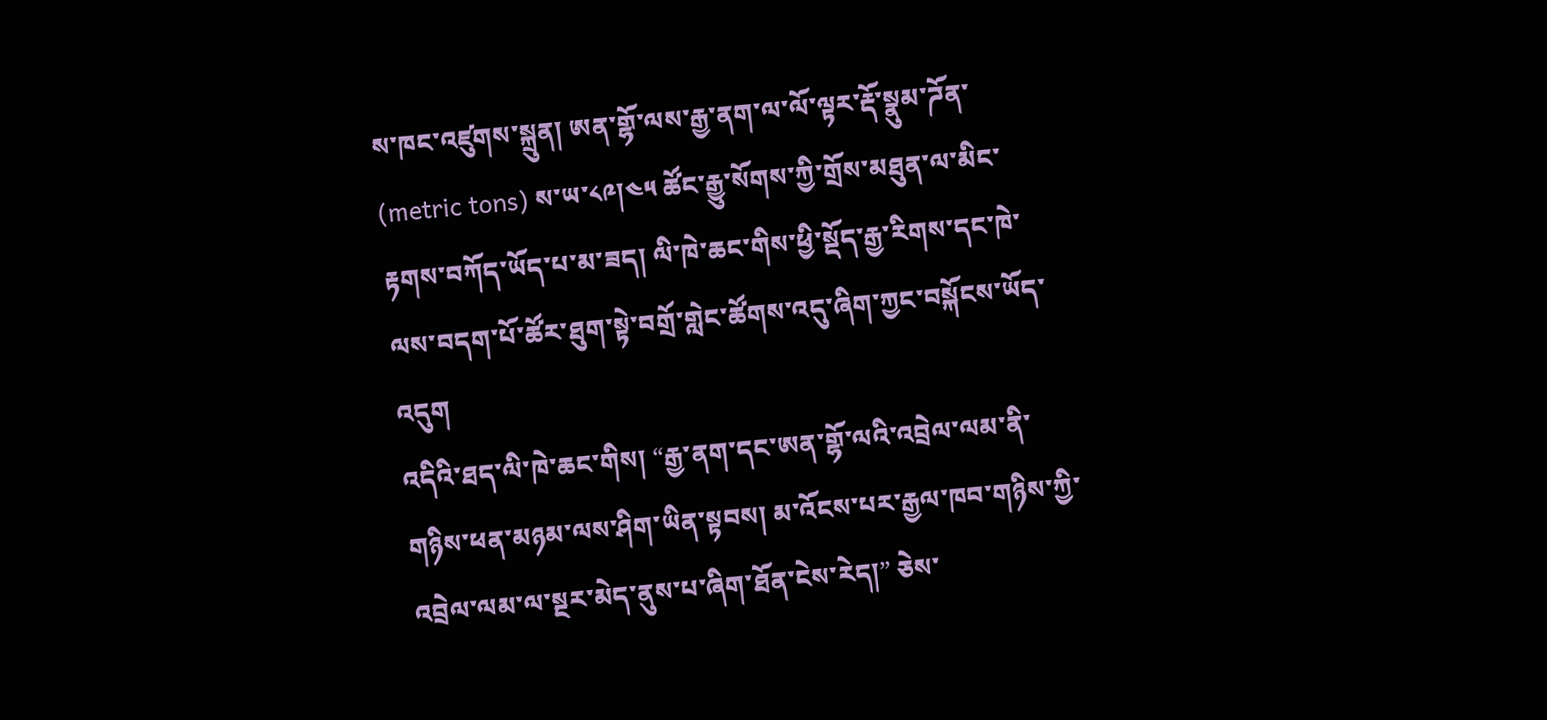ས་ཁང་འཛུགས་སྐྲུན། ཨན་གྷོ་ལས་རྒྱ་ནག་ལ་ལོ་ལྟར་རྡོ་སྣུམ་ཌོན་ (metric tons) ས་ཡ་༨༩།༤༥ ཚོང་རྒྱུ་སོགས་ཀྱི་གྲོས་མཐུན་ལ་མིང་རྟགས་བཀོད་ཡོད་པ་མ་ཟད། ལི་ཁེ་ཆང་གིས་ཕྱི་སྡོད་རྒྱ་རིགས་དང་ཁེ་ལས་བདག་པོ་ཚོར་ཐུག་སྟེ་བགྲོ་གླེང་ཚོགས་འདུ་ཞིག་ཀྱང་བསྐོངས་ཡོད་འདུག
འདིའི་ཐད་ལི་ཁེ་ཆང་གིས། “རྒྱ་ནག་དང་ཨན་གྷོ་ལའི་འབྲེལ་ལམ་ནི་གཉིས་ཕན་མཉམ་ལས་ཤིག་ཡིན་སྟབས། མ་འོངས་པར་རྒྱལ་ཁབ་གཉིས་ཀྱི་འབྲེལ་ལམ་ལ་སྔར་མེད་ནུས་པ་ཞིག་ཐོན་ངེས་རེད།” ཅེས་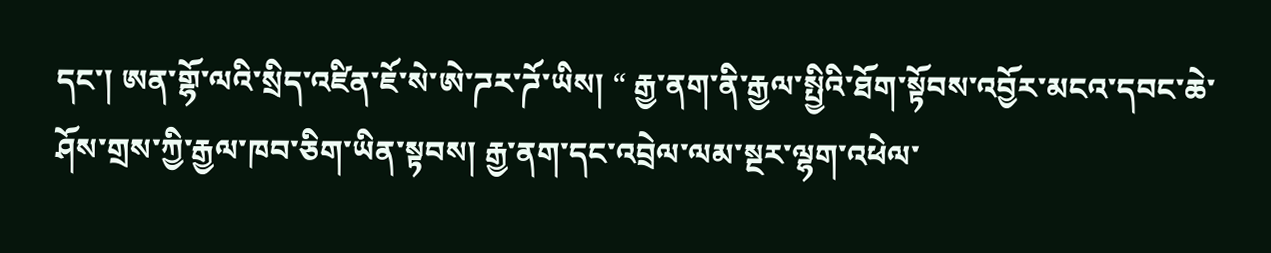དང་། ཨན་གྷོ་ལའི་སྲིད་འཛིན་ཇོ་སེ་ཨེ་ཌར་ཌོ་ཡིས། “ རྒྱ་ནག་ནི་རྒྱལ་སྤྱིའི་ཐོག་སྟོབས་འབྱོར་མངའ་དབང་ཆེ་ཤོས་གྲས་ཀྱི་རྒྱལ་ཁབ་ཅིག་ཡིན་སྟབས། རྒྱ་ནག་དང་འབྲེལ་ལམ་སྔར་ལྷག་འཕེལ་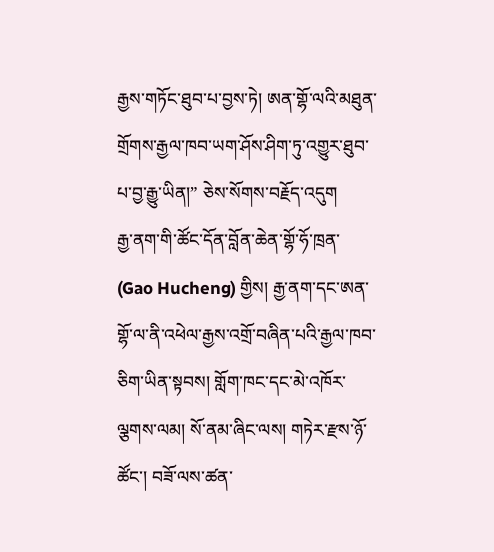རྒྱས་གཏོང་ཐུབ་པ་བྱས་ཏེ། ཨན་གྷོ་ལའི་མཐུན་གྲོགས་རྒྱལ་ཁབ་ཡག་ཤོས་ཤིག་ཏུ་འགྱུར་ཐུབ་པ་བྱ་རྒྱུ་ཡིན།” ཅེས་སོགས་བརྗོད་འདུག
རྒྱ་ནག་གི་ཚོང་དོན་བློན་ཆེན་གྷོ་ཧོ་ཁྲན་ (Gao Hucheng) གྱིས། རྒྱ་ནག་དང་ཨན་གྷོ་ལ་ནི་འཕེལ་རྒྱས་འགྲོ་བཞིན་པའི་རྒྱལ་ཁབ་ཅིག་ཡིན་སྟབས། གློག་ཁང་དང་མེ་འཁོར་ལྕགས་ལམ། སོ་ནམ་ཞིང་ལས། གཏེར་རྫས་ཉོ་ཚོང་། བཟོ་ལས་ཚན་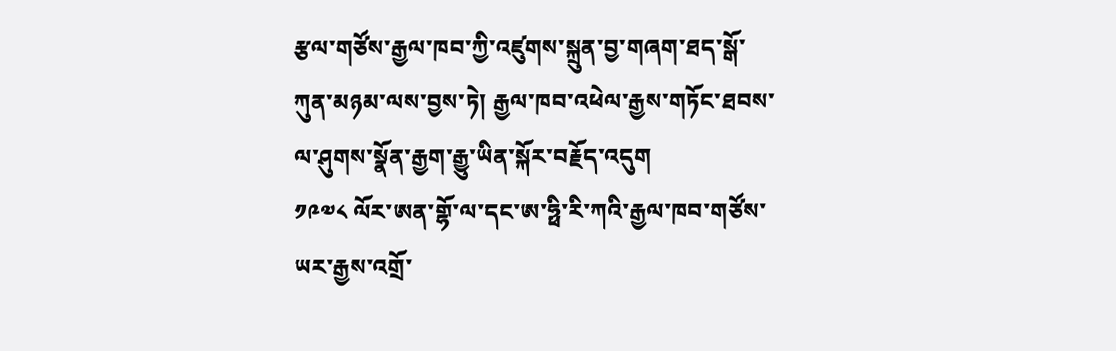རྩལ་གཙོས་རྒྱལ་ཁབ་ཀྱི་འཛུགས་སྐྲུན་བྱ་གཞག་ཐད་སྒོ་ཀུན་མཉམ་ལས་བྱས་ཏེ། རྒྱལ་ཁབ་འཕེལ་རྒྱས་གཏོང་ཐབས་ལ་ཤུགས་སྣོན་རྒྱག་རྒྱུ་ཡིན་སྐོར་བརྗོད་འདུག
༡༩༧༨ ལོར་ཨན་གྷོ་ལ་དང་ཨ་ཧྥི་རི་ཀའི་རྒྱལ་ཁབ་གཙོས་ཡར་རྒྱས་འགྲོ་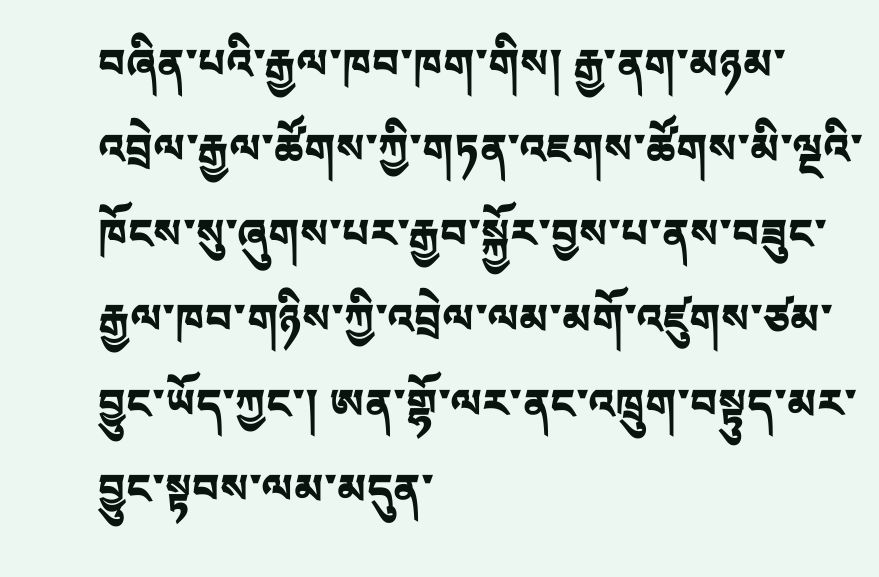བཞིན་པའི་རྒྱལ་ཁབ་ཁག་གིས། རྒྱ་ནག་མཉམ་འབྲེལ་རྒྱལ་ཚོགས་ཀྱི་གཏན་འཇགས་ཚོགས་མི་ལྔའི་ཁོངས་སུ་ཞུགས་པར་རྒྱབ་སྐྱོར་བྱས་པ་ནས་བཟུང་རྒྱལ་ཁབ་གཉིས་ཀྱི་འབྲེལ་ལམ་མགོ་འཛུགས་ཙམ་བྱུང་ཡོད་ཀྱང་། ཨན་གྷོ་ལར་ནང་འཁྲུག་བསྟུད་མར་བྱུང་སྟབས་ལམ་མདུན་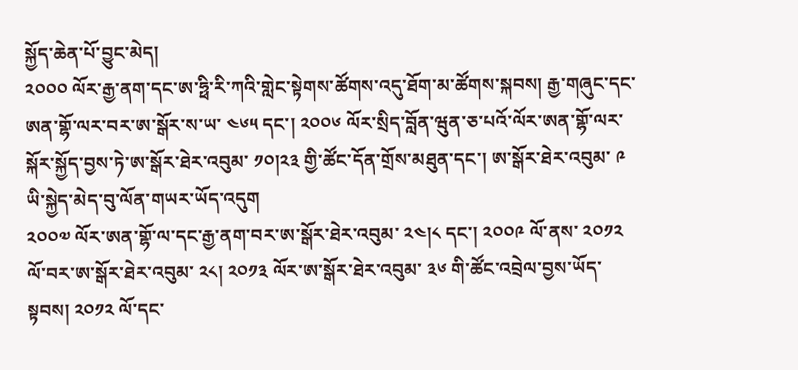སྐྱོད་ཆེན་པོ་བྱུང་མེད།
༢༠༠༠ ལོར་རྒྱ་ནག་དང་ཨ་ཧྥི་རི་ཀའི་གླེང་སྟེགས་ཚོགས་འདུ་ཐོག་མ་ཚོགས་སྐབས། རྒྱ་གཞུང་དང་ཨན་གྷོ་ལར་བར་ཨ་སྒོར་ས་ཡ་ ༤༦༥ དང་། ༢༠༠༦ ལོར་སྲིད་བློན་ཝུན་ཅ་པའོ་ལོར་ཨན་གྷོ་ལར་སྐོར་སྐྱོད་བྱས་ཏེ་ཨ་སྒོར་ཐེར་འབུམ་ ༡༠།༢༣ གྱི་ཚོང་དོན་གྲོས་མཐུན་དང་། ཨ་སྒོར་ཐེར་འབུམ་ ༩ ཡི་སྐྱེད་མེད་བུ་ལོན་གཡར་ཡོད་འདུག
༢༠༠༧ ལོར་ཨན་གྷོ་ལ་དང་རྒྱ་ནག་བར་ཨ་སྒོར་ཐེར་འབུམ་ ༢༤།༨ དང་། ༢༠༠༩ ལོ་ནས་ ༢༠༡༢ ལོ་བར་ཨ་སྒོར་ཐེར་འབུམ་ ༢༨། ༢༠༡༣ ལོར་ཨ་སྒོར་ཐེར་འབུམ་ ༣༦ གི་ཚོང་འབྲེལ་བྱས་ཡོད་སྟབས། ༢༠༡༢ ལོ་དང་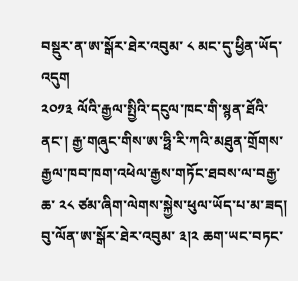བསྡུར་ན་ཨ་སྒོར་ཐེར་འབུམ་ ༨ མང་དུ་ཕྱིན་ཡོད་འདུག
༢༠༡༣ ལོའི་རྒྱལ་སྤྱིའི་དངུལ་ཁང་གི་སྙན་ཐོའི་ནང་། རྒྱ་གཞུང་གིས་ཨ་ཧྥི་རི་ཀའི་མཐུན་གྲོགས་རྒྱལ་ཁབ་ཁག་འཕེལ་རྒྱས་གཏོང་ཐབས་ལ་བརྒྱ་ཆ་ ༢༨ ཙམ་ཞིག་ལེགས་སྐྱེས་ཕུལ་ཡོད་པ་མ་ཟད། བུ་ལོན་ཨ་སྒོར་ཐེར་འབུམ་ ༣།༢ ཆག་ཡང་བཏང་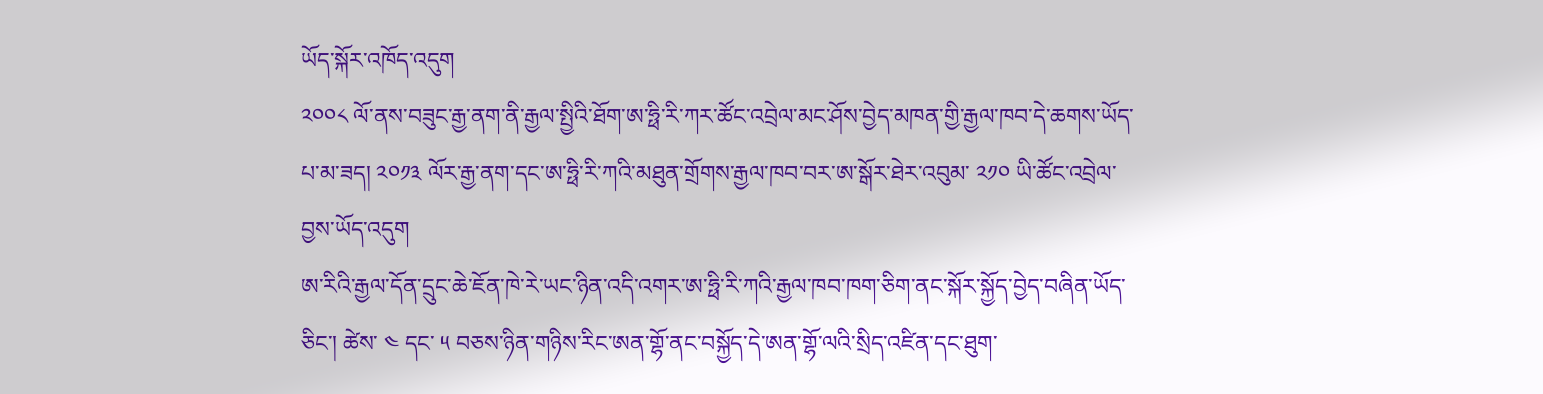ཡོད་སྐོར་འཁོད་འདུག
༢༠༠༨ ལོ་ནས་བཟུང་རྒྱ་ནག་ནི་རྒྱལ་སྤྱིའི་ཐོག་ཨ་ཧྥི་རི་ཀར་ཚོང་འབྲེལ་མང་ཤོས་བྱེད་མཁན་གྱི་རྒྱལ་ཁབ་དེ་ཆགས་ཡོད་པ་མ་ཟད། ༢༠༡༣ ལོར་རྒྱ་ནག་དང་ཨ་ཧྥི་རི་ཀའི་མཐུན་གྲོགས་རྒྱལ་ཁབ་བར་ཨ་སྒོར་ཐེར་འབུམ་ ༢༡༠ ཡི་ཚོང་འབྲེལ་བྱས་ཡོད་འདུག
ཨ་རིའི་རྒྱལ་དོན་དྲུང་ཆེ་ཇོན་ཁེ་རེ་ཡང་ཉིན་འདི་འགར་ཨ་ཧྥི་རི་ཀའི་རྒྱལ་ཁབ་ཁག་ཅིག་ནང་སྐོར་སྐྱོད་བྱེད་བཞིན་ཡོད་ཅིང་། ཚེས་ ༤ དང་ ༥ བཅས་ཉིན་གཉིས་རིང་ཨན་གྷོ་ནང་བསྐྱོད་དེ་ཨན་གྷོ་ལའི་སྲིད་འཛིན་དང་ཐུག་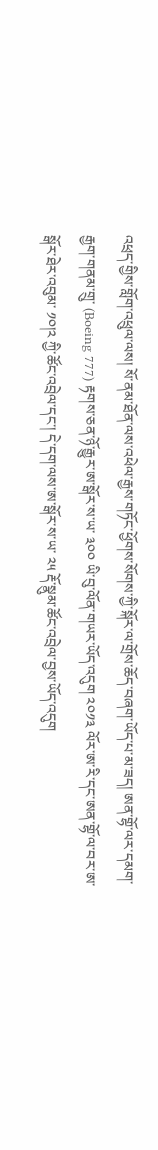འཕྲད་གྱིས་གློག་འཕྲུལ་ལས། སོ་ནམ་ཐོན་ལས་འཕེལ་རྒྱས་གཏོང་ཕྱོགས་སོགས་ཀྱི་སྐོར་ལ་གྲོས་ཆོད་བཞག་ཡོད་པ་མ་ཟད། ཨན་གྷོ་ལར་དམག་རྒྱག་གནམ་གྲུ་ (Boeing 777) རྟགས་ཅན་ཉོ་རྒྱུར་ཨ་སྒོར་ས་ཡ་ ༣༠༠ ཡི་བུ་ལོན་གཡར་ཡོད་འདུག ༢༠༡༣ ལོར་ཨ་རི་དང་ཨན་གྷོ་ལ་བར་ཨ་སྒོར་ཐེར་འབུམ་ ༡༠།༢ ཀྱི་ཚོང་འབྲེལ་དང་། དེ་དག་ལས་ཨ་སྒོར་ས་ཡ་ ༢༥ རྡོ་སྣུམ་ཚོང་འབྲེལ་བྱས་ཡོད་འདུག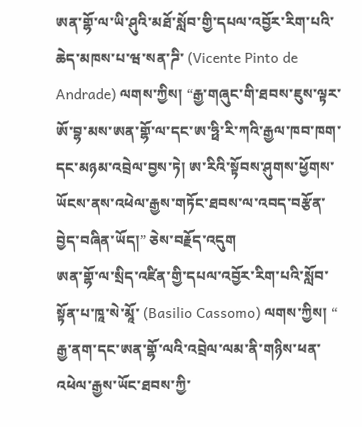ཨན་གྷོ་ལ་ཡི་ཤུའི་མཐོ་སློབ་གྱི་དཔལ་འབྱོར་རིག་པའི་ཆེད་མཁས་པ་ཝ་སན་ཌི་ (Vicente Pinto de Andrade) ལགས་ཀྱིས། “རྒྱ་གཞུང་གི་ཐབས་ཇུས་ལྟར་ཨོ་བྷ་མས་ཨན་གྷོ་ལ་དང་ཨ་ཧྥི་རི་ཀའི་རྒྱལ་ཁབ་ཁག་དང་མཉམ་འབྲེལ་བྱས་ཏེ། ཨ་རིའི་སྟོབས་ཤུགས་ཕྱོགས་ཡོངས་ནས་འཕེལ་རྒྱས་གཏོང་ཐབས་ལ་འབད་བརྩོན་བྱེད་བཞིན་ཡོད།” ཅེས་བརྗོད་འདུག
ཨན་གྷོ་ལ་སྲིད་འཛིན་གྱི་དཔལ་འབྱོར་རིག་པའི་སློབ་སྟོན་པ་ཁཱ་སེ་མཱོ་ (Basilio Cassomo) ལགས་ཀྱིས། “ རྒྱ་ནག་དང་ཨན་གྷོ་ལའི་འབྲེལ་ལམ་ནི་གཉིས་ཕན་འཕེལ་རྒྱས་ཡོང་ཐབས་ཀྱི་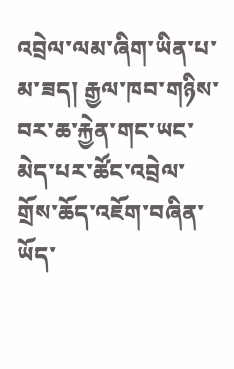འབྲེལ་ལམ་ཞིག་ཡིན་པ་མ་ཟད། རྒྱལ་ཁབ་གཉིས་བར་ཆ་རྐྱེན་གང་ཡང་མེད་པར་ཚོང་འབྲེལ་གྲོས་ཆོད་འཇོག་བཞིན་ཡོད་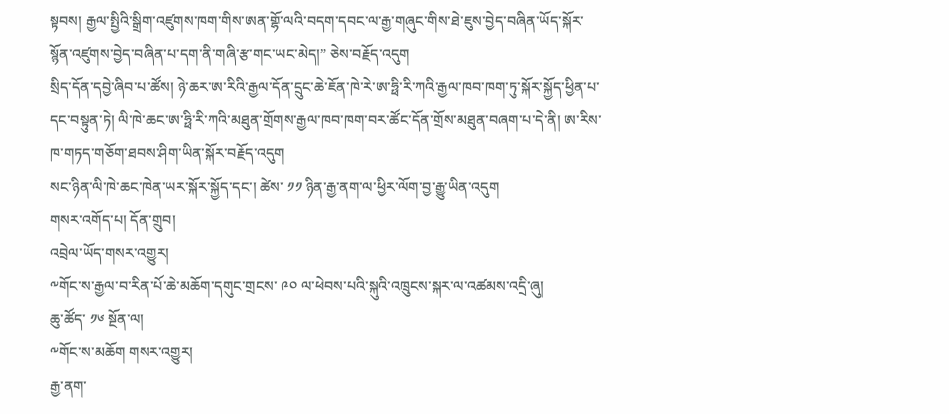སྟབས། རྒྱལ་སྤྱིའི་སྒྲིག་འཛུགས་ཁག་གིས་ཨན་གྷོ་ལའི་བདག་དབང་ལ་རྒྱ་གཞུང་གིས་ཐེ་ཇུས་བྱེད་བཞིན་ཡོད་སྐོར་སྙོན་འཛུགས་བྱེད་བཞིན་པ་དག་ནི་གཞི་རྩ་གང་ཡང་མེད།” ཅེས་བརྗོད་འདུག
སྲིད་དོན་དབྱེ་ཞིབ་པ་ཚོས། ཉེ་ཆར་ཨ་རིའི་རྒྱལ་དོན་དྲུང་ཆེ་ཇོན་ཁེ་རེ་ཨ་ཧྥི་རི་ཀའི་རྒྱལ་ཁབ་ཁག་ཏུ་སྐོར་སྐྱོད་ཕྱིན་པ་དང་བསྟུན་ཏེ། ལི་ཁེ་ཆང་ཨ་ཧྥི་རི་ཀའི་མཐུན་གྲོགས་རྒྱལ་ཁབ་ཁག་བར་ཚོང་དོན་གྲོས་མཐུན་བཞག་པ་དེ་ནི། ཨ་རིས་ཁ་གཏད་གཅོག་ཐབས་ཤིག་ཡིན་སྐོར་བརྗོད་འདུག
སང་ཉིན་ལི་ཁེ་ཆང་ཁེན་ཡར་སྐོར་སྐྱོད་དང་། ཚེས་ ༡༡ ཉིན་རྒྱ་ནག་ལ་ཕྱིར་ལོག་བྱ་རྒྱུ་ཡིན་འདུག
གསར་འགོད་པ། དོན་གྲུབ།
འབྲེལ་ཡོད་གསར་འགྱུར།
༸གོང་ས་རྒྱལ་བ་རིན་པོ་ཆེ་མཆོག་དགུང་གྲངས་ ༩༠ ལ་ཕེབས་པའི་སྐུའི་འཁྲུངས་སྐར་ལ་འཚམས་འདྲི་ཞུ།
ཆུ་ཚོད་ ༡༦ སྔོན་ལ།
༸གོང་ས་མཆོག གསར་འགྱུར།
རྒྱ་ནག་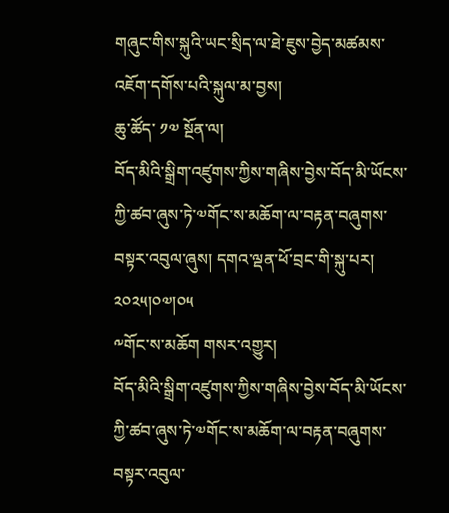གཞུང་གིས་སྐུའི་ཡང་སྲིད་ལ་ཐེ་ཇུས་བྱེད་མཚམས་འཇོག་དགོས་པའི་སྐུལ་མ་བྱས།
ཆུ་ཚོད་ ༡༧ སྔོན་ལ།
བོད་མིའི་སྒྲིག་འཛུགས་ཀྱིས་གཞིས་བྱེས་བོད་མི་ཡོངས་ཀྱི་ཚབ་ཞུས་ཏེ་༧གོང་ས་མཆོག་ལ་བརྟན་བཞུགས་བསྟར་འབུལ་ཞུས། དགའ་ལྡན་ཕོ་བྲང་གི་སྐུ་པར། ༢༠༢༥།༠༧།༠༥
༸གོང་ས་མཆོག གསར་འགྱུར།
བོད་མིའི་སྒྲིག་འཛུགས་ཀྱིས་གཞིས་བྱེས་བོད་མི་ཡོངས་ཀྱི་ཚབ་ཞུས་ཏེ་༧གོང་ས་མཆོག་ལ་བརྟན་བཞུགས་བསྟར་འབུལ་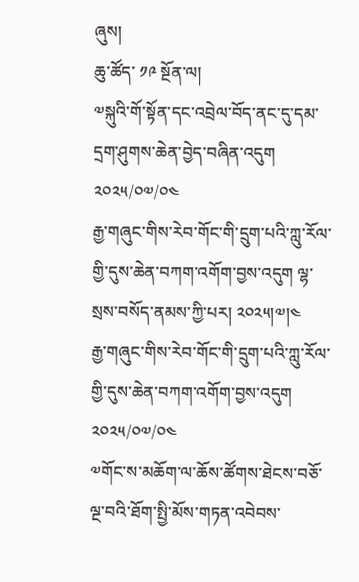ཞུས།
ཆུ་ཚོད་ ༡༩ སྔོན་ལ།
༧སྐུའི་གོ་སྟོན་དང་འབྲེལ་བོད་ནང་དུ་དམ་དྲག་ཤུགས་ཆེན་བྱེད་བཞིན་འདུག
༢༠༢༥/༠༧/༠༤
རྒྱ་གཞུང་གིས་རེབ་གོང་གི་དྲུག་པའི་ཀླུ་རོལ་གྱི་དུས་ཆེན་བཀག་འགོག་བྱས་འདུག ལྷ་སྲས་བསོད་ནམས་ཀྱི་པར། ༢༠༢༥།༧།༤
རྒྱ་གཞུང་གིས་རེབ་གོང་གི་དྲུག་པའི་ཀླུ་རོལ་གྱི་དུས་ཆེན་བཀག་འགོག་བྱས་འདུག
༢༠༢༥/༠༧/༠༤
༧གོང་ས་མཆོག་ལ་ཆོས་ཚོགས་ཐེངས་བཅོ་ལྔ་བའི་ཐོག་སྤྱི་མོས་གཏན་འབེབས་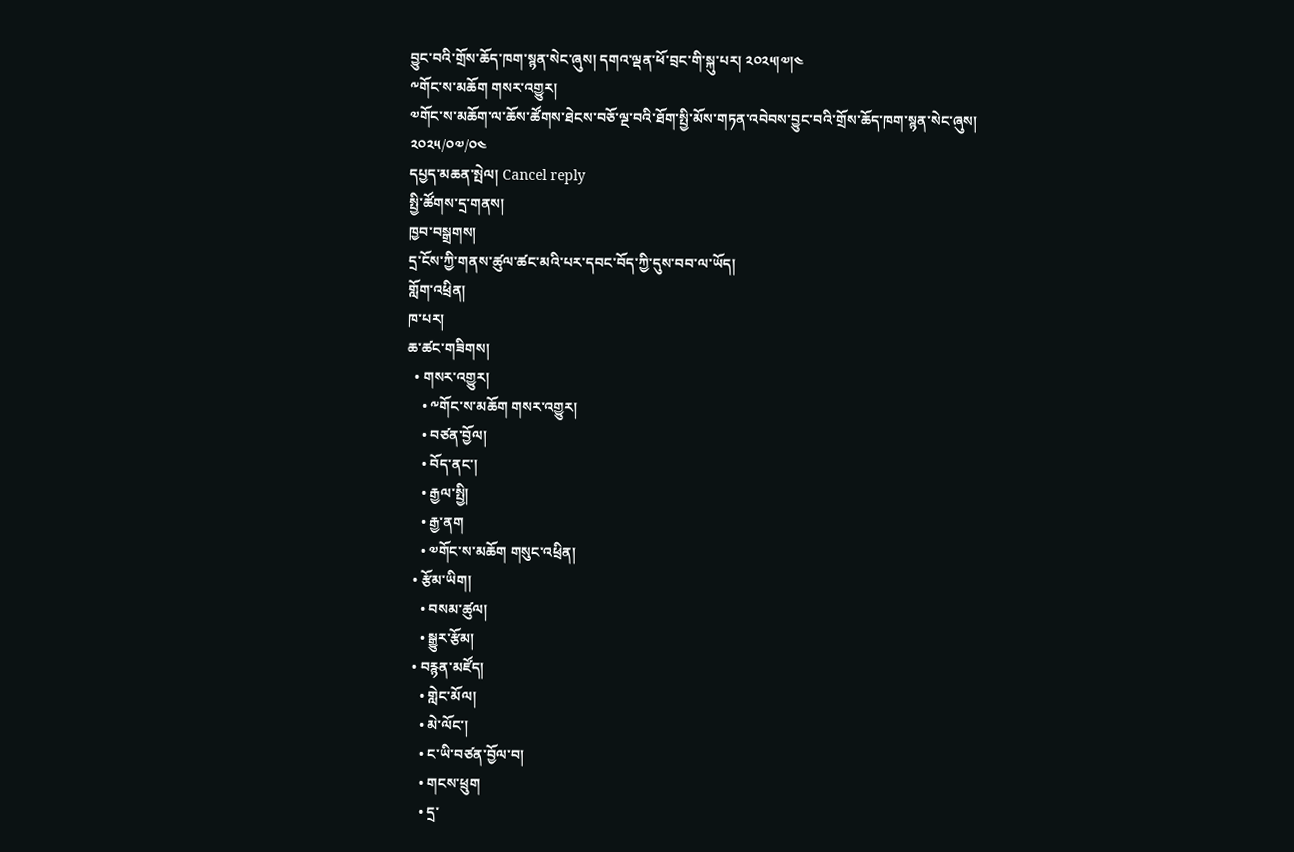བྱུང་བའི་གྲོས་ཆོད་ཁག་སྙན་སེང་ཞུས། དགའ་ལྡན་ཕོ་བྲང་གི་སྐུ་པར། ༢༠༢༥།༧།༤
༸གོང་ས་མཆོག གསར་འགྱུར།
༧གོང་ས་མཆོག་ལ་ཆོས་ཚོགས་ཐེངས་བཅོ་ལྔ་བའི་ཐོག་སྤྱི་མོས་གཏན་འབེབས་བྱུང་བའི་གྲོས་ཆོད་ཁག་སྙན་སེང་ཞུས།
༢༠༢༥/༠༧/༠༤
དཔྱད་མཆན་སྤེལ། Cancel reply
སྤྱི་ཚོགས་དྲ་གནས།
ཁྱབ་བསྒྲགས།
དྲ་ངོས་ཀྱི་གནས་ཚུལ་ཚང་མའི་པར་དབང་བོད་ཀྱི་དུས་བབ་ལ་ཡོད།
གློག་འཕྲིན།
ཁ་པར།
ཆ་ཚང་གཟིགས།
  • གསར་འགྱུར།
    • ༸གོང་ས་མཆོག གསར་འགྱུར།
    • བཙན་བྱོལ།
    • བོད་ནང་།
    • རྒྱལ་སྤྱི།
    • རྒྱ་ནག
    • ༧གོང་ས་མཆོག གསུང་འཕྲིན།
  • རྩོམ་ཡིག།
    • བསམ་ཚུལ།
    • སྒྱུར་རྩོམ།
  • བརྙན་མཛོད།
    • གླེང་མོལ།
    • མེ་ལོང་།
    • ང་ཡི་བཙན་བྱོལ་བ།
    • གངས་ཕྲུག
    • དྲ་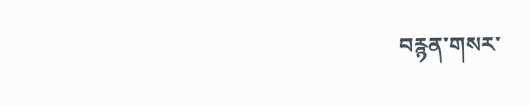བརྙན་གསར་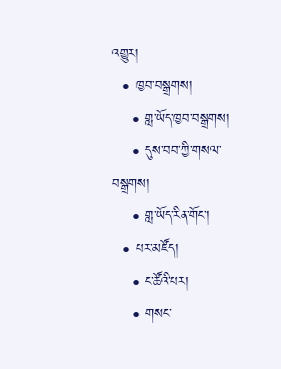འགྱུར།
  • ཁྱབ་བསྒྲགས།
    • གླ་ཡོད་ཁྱབ་བསྒྲགས།
    • དུས་བབ་ཀྱི་གསལ་བསྒྲགས།
    • གླ་ཡོད་རིན་གོང་།
  • པར་མཛོད།
    • ང་ཚོའི་པར།
    • གསང་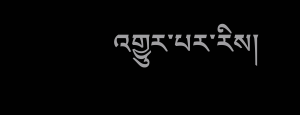འགྱུར་པར་རིས།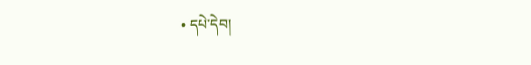• དཔེ་དེབ།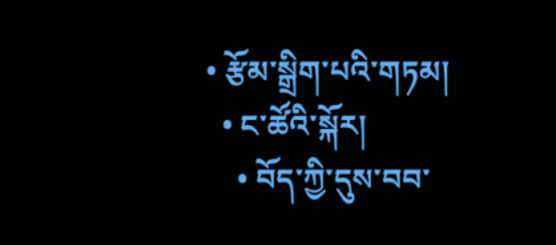• རྩོམ་སྒྲིག་པའི་གཏམ།
  • ང་ཚོའི་སྐོར།
    • བོད་ཀྱི་དུས་བབ་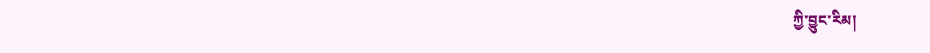ཀྱི་བྱུང་རིམ།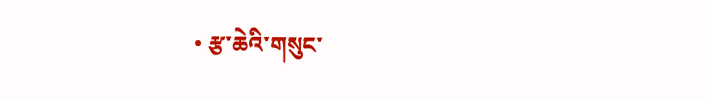• རྩ་ཆེའི་གསུང་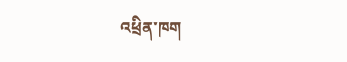འཕྲིན་ཁག